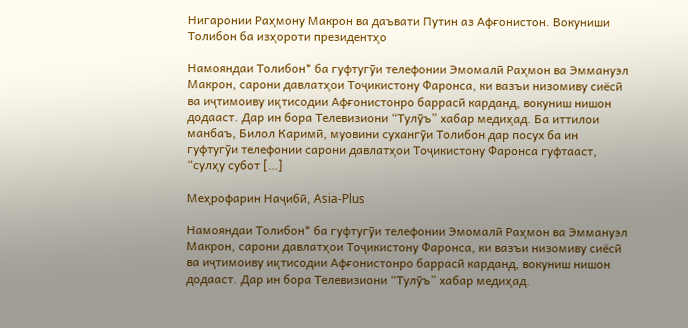Нигаронии Раҳмону Макрон ва даъвати Путин аз Афғонистон. Вокуниши Толибон ба изҳороти президентҳо

Намояндаи Толибон* ба гуфтугӯи телефонии Эмомалӣ Раҳмон ва Эммануэл Макрон, сарони давлатҳои Тоҷикистону Фаронса, ки вазъи низомиву сиёсӣ ва иҷтимоиву иқтисодии Афғонистонро баррасӣ карданд, вокуниш нишон додааст. Дар ин бора Телевизиони “Тулӯъ” хабар медиҳад. Ба иттилои манбаъ, Билол Каримӣ, муовини сухангӯи Толибон дар посух ба ин гуфтугӯи телефонии сарони давлатҳои Тоҷикистону Фаронса гуфтааст, “сулҳу субот […]

Меҳрофарин Наҷибӣ, Asia-Plus

Намояндаи Толибон* ба гуфтугӯи телефонии Эмомалӣ Раҳмон ва Эммануэл Макрон, сарони давлатҳои Тоҷикистону Фаронса, ки вазъи низомиву сиёсӣ ва иҷтимоиву иқтисодии Афғонистонро баррасӣ карданд, вокуниш нишон додааст. Дар ин бора Телевизиони “Тулӯъ” хабар медиҳад.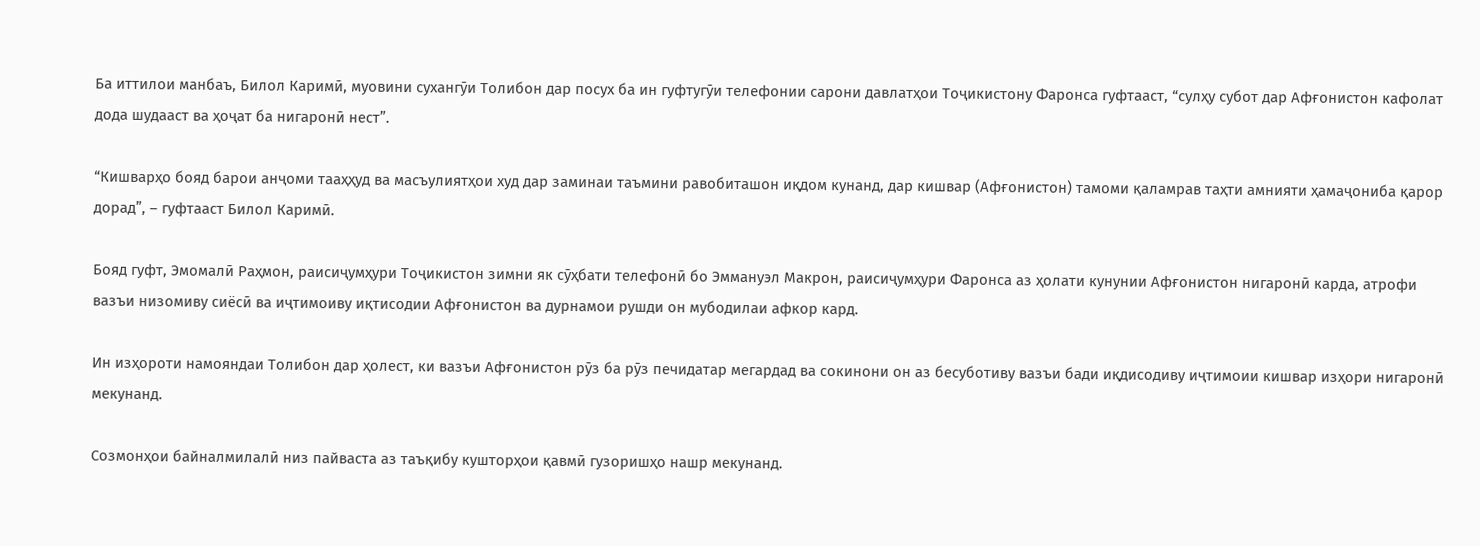Ба иттилои манбаъ, Билол Каримӣ, муовини сухангӯи Толибон дар посух ба ин гуфтугӯи телефонии сарони давлатҳои Тоҷикистону Фаронса гуфтааст, “сулҳу субот дар Афғонистон кафолат дода шудааст ва ҳоҷат ба нигаронӣ нест”.

“Кишварҳо бояд барои анҷоми тааҳҳуд ва масъулиятҳои худ дар заминаи таъмини равобиташон иқдом кунанд, дар кишвар (Афғонистон) тамоми қаламрав таҳти амнияти ҳамаҷониба қарор дорад”, – гуфтааст Билол Каримӣ.

Бояд гуфт, Эмомалӣ Раҳмон, раисиҷумҳури Тоҷикистон зимни як сӯҳбати телефонӣ бо Эммануэл Макрон, раисиҷумҳури Фаронса аз ҳолати кунунии Афғонистон нигаронӣ карда, атрофи вазъи низомиву сиёсӣ ва иҷтимоиву иқтисодии Афғонистон ва дурнамои рушди он мубодилаи афкор кард.

Ин изҳороти намояндаи Толибон дар ҳолест, ки вазъи Афғонистон рӯз ба рӯз печидатар мегардад ва сокинони он аз бесуботиву вазъи бади иқдисодиву иҷтимоии кишвар изҳори нигаронӣ мекунанд.

Созмонҳои байналмилалӣ низ пайваста аз таъқибу кушторҳои қавмӣ гузоришҳо нашр мекунанд.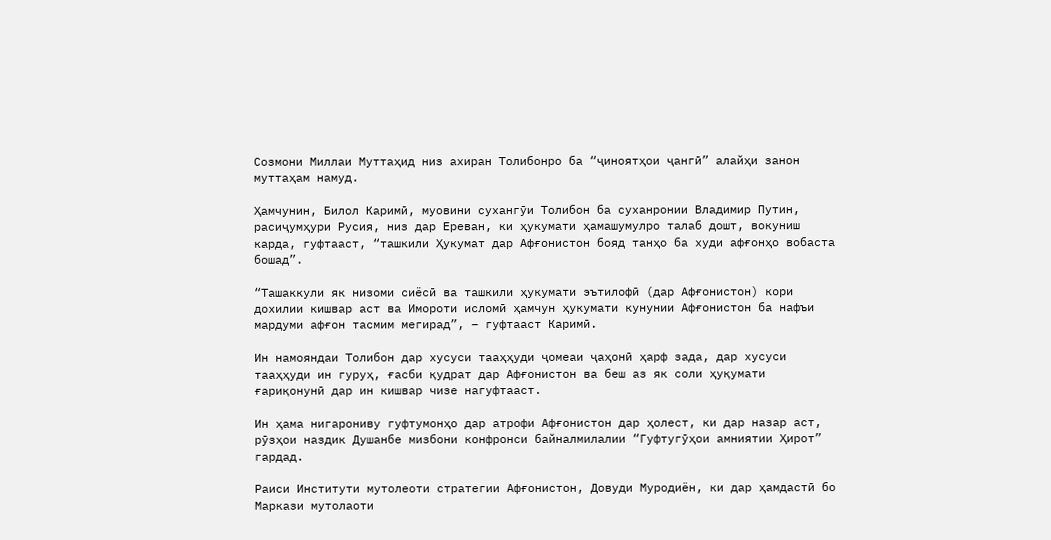Созмони Миллаи Муттаҳид низ ахиран Толибонро ба “ҷиноятҳои ҷангӣ” алайҳи занон муттаҳам намуд.

Ҳамчунин, Билол Каримӣ, муовини сухангӯи Толибон ба суханронии Владимир Путин, расиҷумҳури Русия, низ дар Ереван, ки ҳукумати ҳамашумулро талаб дошт, вокуниш карда, гуфтааст, “ташкили Ҳукумат дар Афғонистон бояд танҳо ба худи афғонҳо вобаста бошад”.

“Ташаккули як низоми сиёсӣ ва ташкили ҳукумати эътилофӣ (дар Афғонистон) кори дохилии кишвар аст ва Имороти исломӣ ҳамчун ҳукумати кунунии Афғонистон ба нафъи мардуми афғон тасмим мегирад”, – гуфтааст Каримӣ.

Ин намояндаи Толибон дар хусуси тааҳҳуди ҷомеаи ҷаҳонӣ ҳарф зада, дар хусуси тааҳҳуди ин гуруҳ, ғасби қудрат дар Афғонистон ва беш аз як соли ҳуқумати ғариқонунӣ дар ин кишвар чизе нагуфтааст.

Ин ҳама нигарониву гуфтумонҳо дар атрофи Афғонистон дар ҳолест, ки дар назар аст, рӯзҳои наздик Душанбе мизбони конфронси байналмилалии “Гуфтугӯҳои амниятии Ҳирот” гардад.

Раиси Институти мутолеоти стратегии Афғонистон, Довуди Муродиён, ки дар ҳамдастӣ бо Маркази мутолаоти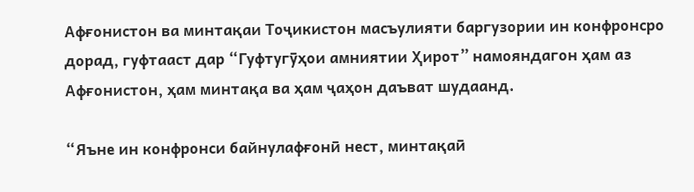Афғонистон ва минтақаи Тоҷикистон масъулияти баргузории ин конфронсро дорад, гуфтааст дар “Гуфтугӯҳои амниятии Ҳирот” намояндагон ҳам аз Афғонистон, ҳам минтақа ва ҳам ҷаҳон даъват шудаанд.

“Яъне ин конфронси байнулафғонӣ нест, минтақаӣ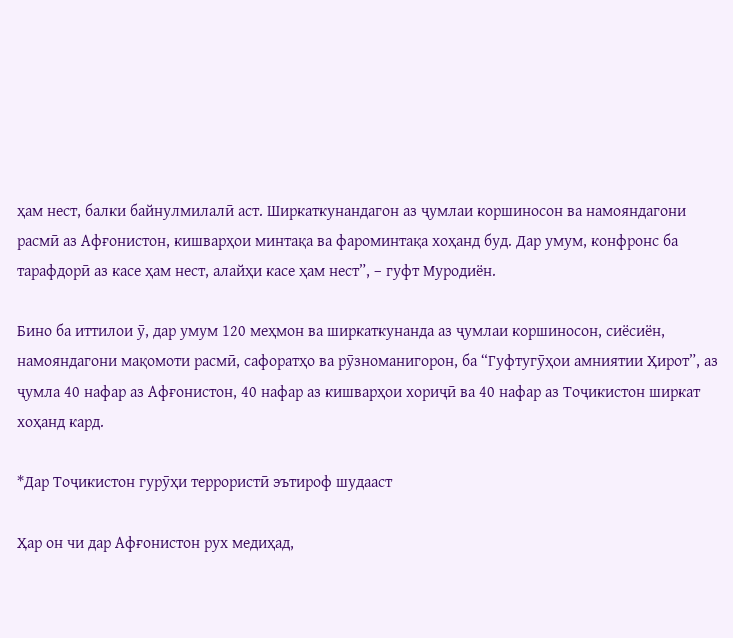ҳам нест, балки байнулмилалӣ аст. Ширкаткунандагон аз ҷумлаи коршиносон ва намояндагони расмӣ аз Афғонистон, кишварҳои минтақа ва фароминтақа хоҳанд буд. Дар умум, конфронс ба тарафдорӣ аз касе ҳам нест, алайҳи касе ҳам нест”, – гуфт Муродиён.

Бино ба иттилои ӯ, дар умум 120 меҳмон ва ширкаткунанда аз ҷумлаи коршиносон, сиёсиён, намояндагони мақомоти расмӣ, сафоратҳо ва рӯзноманигорон, ба “Гуфтугӯҳои амниятии Ҳирот”, аз ҷумла 40 нафар аз Афғонистон, 40 нафар аз кишварҳои хориҷӣ ва 40 нафар аз Тоҷикистон ширкат хоҳанд кард.

*Дар Тоҷикистон гурӯҳи террористӣ эътироф шудааст

Ҳар он чи дар Афғонистон рух медиҳад,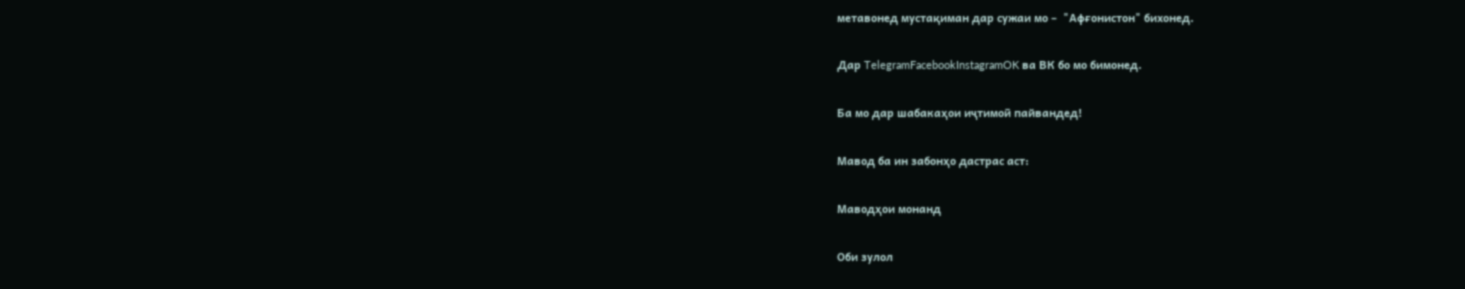метавонед мустақиман дар сужаи мо –  "Афғонистон" бихонед.

Дар TelegramFacebookInstagramOK ва ВК бо мо бимонед.

Ба мо дар шабакаҳои иҷтимоӣ пайвандед!

Мавод ба ин забонҳо дастрас аст:

Маводҳои монанд

Оби зулол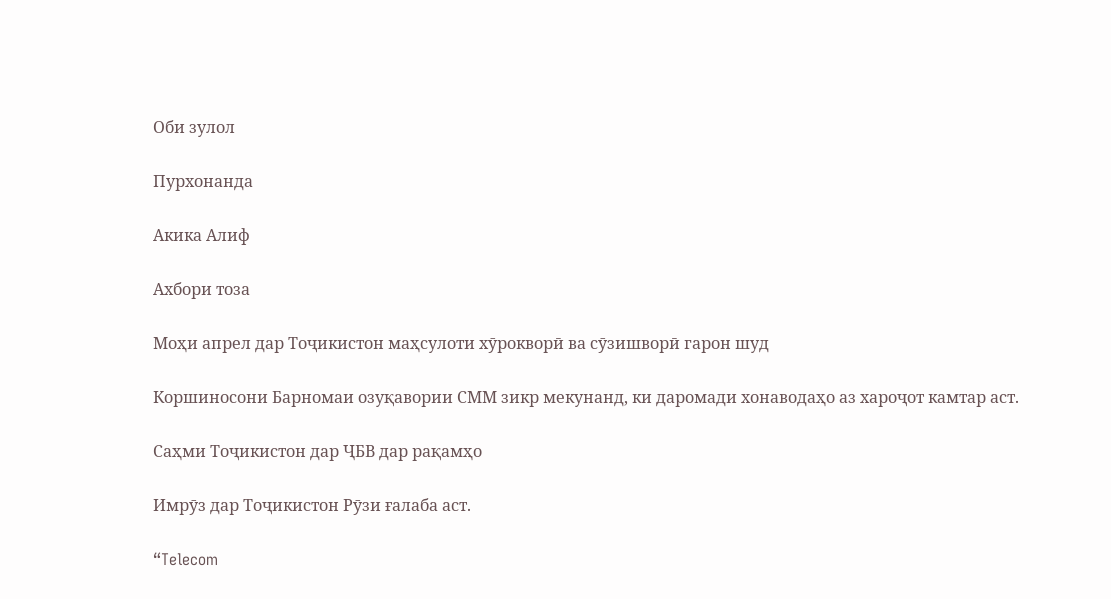Оби зулол

Пурхонанда

Акика Алиф

Ахбори тоза

Моҳи апрел дар Тоҷикистон маҳсулоти хӯрокворӣ ва сӯзишворӣ гарон шуд

Коршиносони Барномаи озуқавории СММ зикр мекунанд, ки даромади хонаводаҳо аз хароҷот камтар аст.

Саҳми Тоҷикистон дар ҶБВ дар рақамҳо

Имрӯз дар Тоҷикистон Рӯзи ғалаба аст.

“Telecom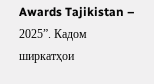Awards Tajikistan – 2025”. Кадом ширкатҳои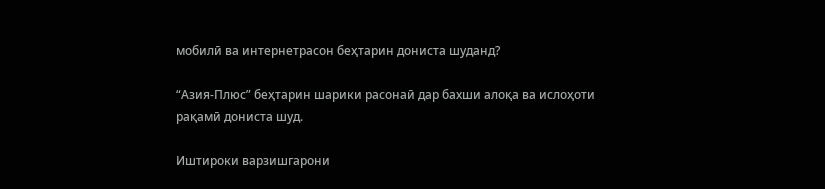мобилӣ ва интернетрасон беҳтарин дониста шуданд?

“Азия-Плюс” беҳтарин шарики расонаӣ дар бахши алоқа ва ислоҳоти рақамӣ дониста шуд.

Иштироки варзишгарони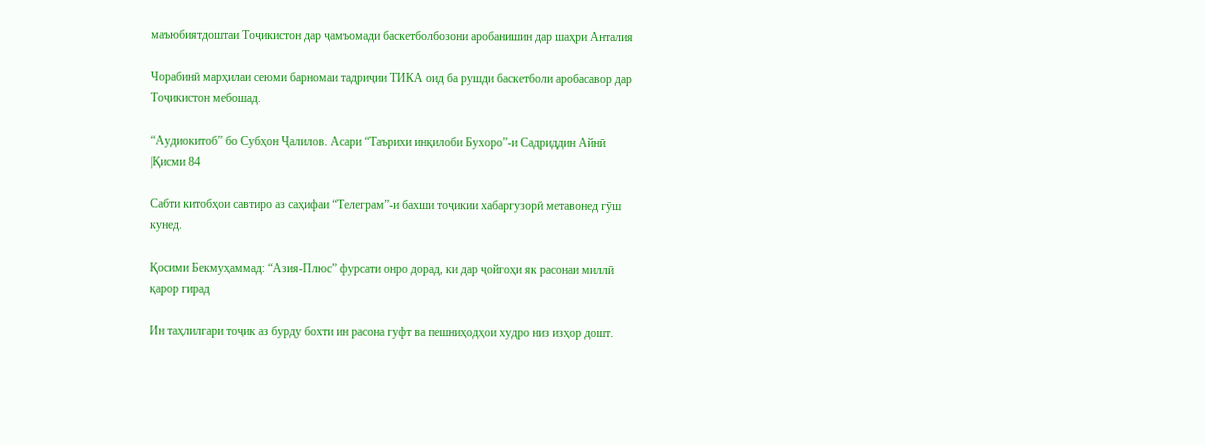маъюбиятдоштаи Тоҷикистон дар ҷамъомади баскетболбозони аробанишин дар шаҳри Анталия

Чорабинӣ марҳилаи сеюми барномаи тадриҷии ТИКА оид ба рушди баскетболи аробасавор дар Тоҷикистон мебошад.

“Аудиокитоб” бо Субҳон Ҷалилов. Асари “Таърихи инқилоби Бухоро”-и Садриддин Айнӣ |Қисми 84

Cабти китобҳои савтиро аз саҳифаи “Телеграм”-и бахши тоҷикии хабаргузорӣ метавонед гӯш кунед.

Қосими Бекмуҳаммад: “Азия-Плюс” фурсати онро дорад, ки дар ҷойгоҳи як расонаи миллӣ қарор гирад

Ин таҳлилгари тоҷик аз бурду бохти ин расона гуфт ва пешниҳодҳои худро низ изҳор дошт.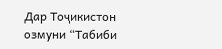Дар Тоҷикистон озмуни “Табиби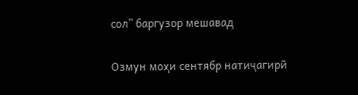сол” баргузор мешавад

Озмун моҳи сентябр натиҷагирӣ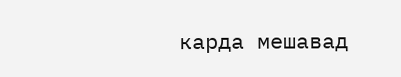карда мешавад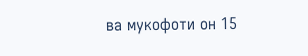ва мукофоти он 15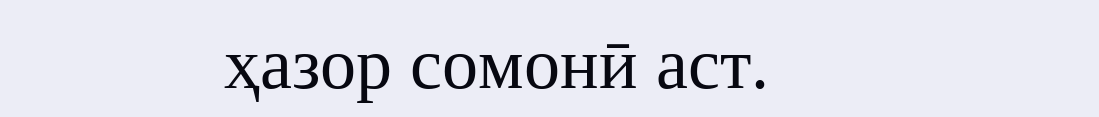ҳазор сомонӣ аст.